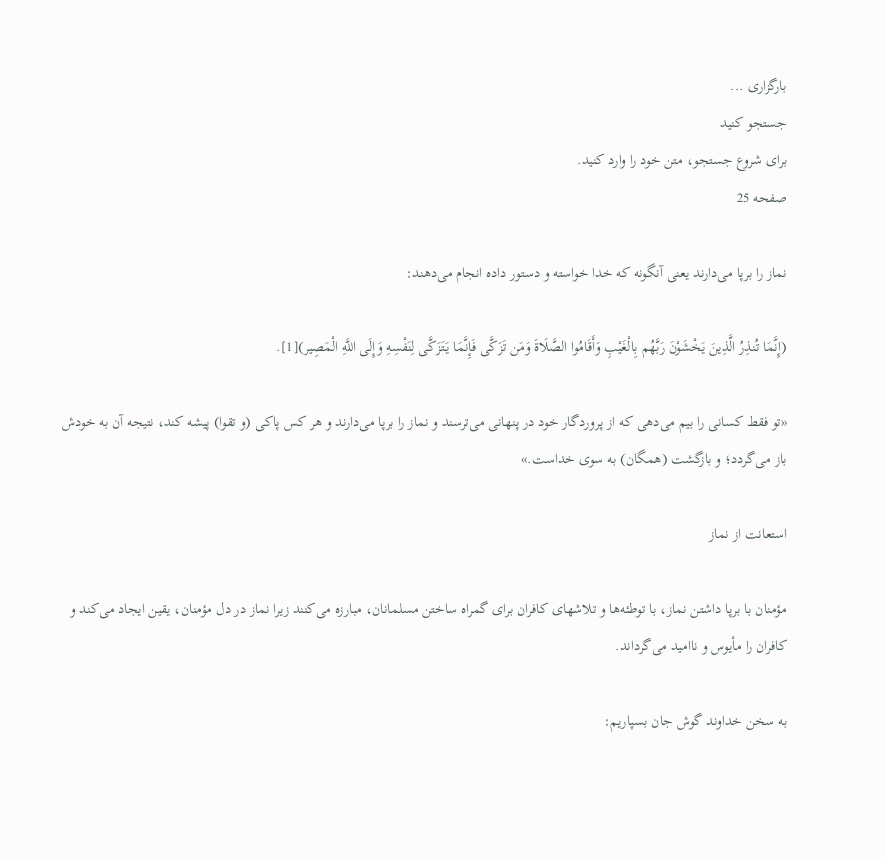بارگزاری ...
جستجو کنید
برای شروع جستجو، متن خود را وارد کنید.
صفحه 25

نماز را برپا مى‌دارند يعنى آنگونه كه خدا خواسته و دستور داده انجام مى‌دهند:

(إِنَّمَا تُنذِرُ الَّذِينَ يَخْشَوْنَ رَبَّهُم بِالْغَيْبِ وَأَقَامُوا الصَّلَاةَ وَمَن تَزَكَّى‌ فَإِنَّمَا يَتَزَكَّى‌ لِنَفْسِهِ وَإِلَى اللَّهِ الْمَصِير)[1].

«تو فقط كسانى را بيم مى‌دهى كه از پروردگار خود در پنهانى مى‌ترسند و نماز را برپا مى‌دارند و هر كس پاكى (و تقوا) پيشه كند، نتيجه آن به خودش باز مى‌گردد؛ و بازگشت (همگان) به سوى خداست.»

استعانت از نماز

مؤمنان با برپا داشتن نماز، با توطئه‌ها و تلاشهاى كافران براى گمراه ساختن مسلمانان، مبارزه مى‌كنند زيرا نماز در دل مؤمنان، يقين ايجاد مى‌كند و كافران را مأيوس و نااميد مى‌گرداند.

به سخن خداوند گوش جان بسپاريم: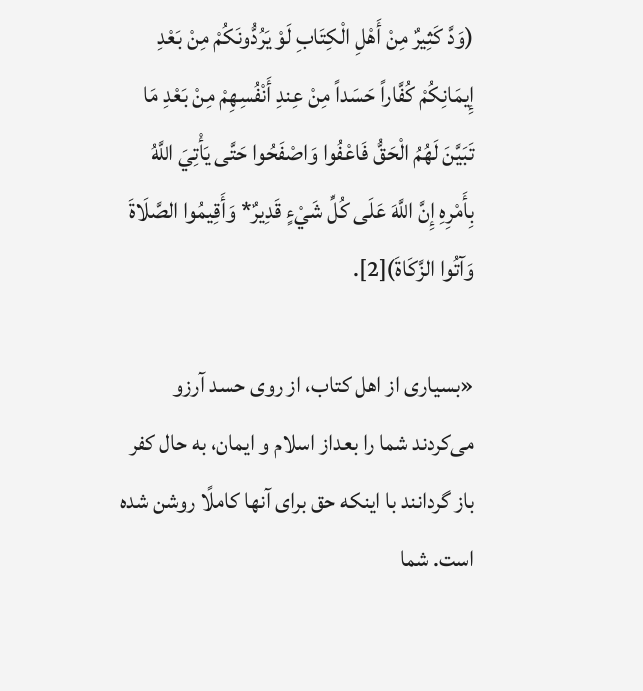(وَدَّ كَثِيرٌ مِنْ أَهْلِ الْكِتَابِ لَوْ يَرُدُّونَكُمْ مِنْ بَعْدِ إِيمَانِكُمْ كُفَّاراً حَسَداً مِنْ عِندِ أَنْفُسِهِمْ مِنْ بَعْدِ مَا تَبَيَّنَ لَهُمُ الْحَقُّ فَاعْفُوا وَاصْفَحُوا حَتَّى‌ يَأْتِيَ اللَّهُ بِأَمْرِهِ إِنَّ اللَّهَ عَلَى‌ كُلِّ شَيْ‌ءٍ قَدِيرٌ* وَأَقِيمُوا الصَّلَاةَ وَآتُوا الزَّكَاةَ)[2].

«بسيارى از اهل كتاب، از روى حسد آرزو مى‌كردند شما را بعداز اسلام و ايمان، به حال كفر باز گردانند با اينكه حق براى آنها كاملًا روشن شده است. شما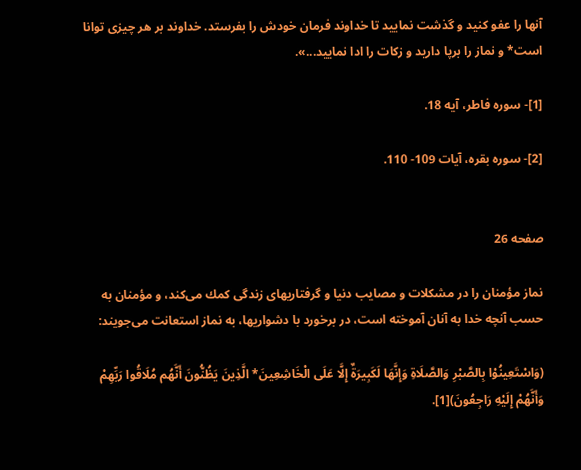آنها را عفو كنيد و گذشت نماييد تا خداوند فرمان خودش را بفرستد. خداوند بر هر چيزى توانا است* و نماز را برپا داريد و زكات را ادا نماييد...».

[1]- سوره فاطر، آيه 18.

[2]- سوره بقره، آيات 109- 110.


صفحه 26

نماز مؤمنان را در مشكلات و مصايب دنيا و گرفتاريهاى زندگى كمك مى‌كند، و مؤمنان به حسب آنچه خدا به آنان آموخته است، در برخورد با دشواريها، به نماز استعانت مى‌جويند:

(وَاسْتَعِينُوْا بِالصَّبْرِ وَالصَّلَاةِ وَإِنَّهَا لَكَبِيرَةٌ إِلَّا عَلَى الْخَاشِعِينَ* الَّذِينَ يَظُنُّونَ أَنَّهُم مُلَاقُوا رَبِّهِمْ وَأَنَّهُمْ إِلَيْهِ رَاجِعُونَ)[1].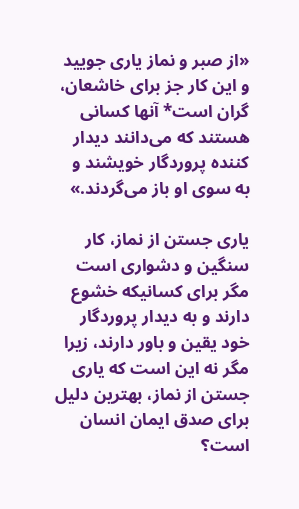«از صبر و نماز يارى جوييد و اين كار جز براى خاشعان، گران است* آنها كسانى هستند كه مى‌دانند ديدار كننده پروردگار خويشند و به سوى او باز مى‌گردند.»

يارى جستن از نماز، كار سنگين و دشوارى است مگر براى كسانيكه خشوع دارند و به ديدار پروردگار خود يقين و باور دارند، زيرا مگر نه اين است كه يارى جستن از نماز، بهترين دليل براى صدق ايمان انسان است؟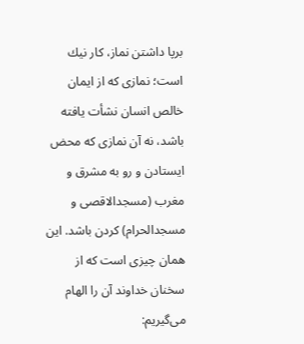برپا داشتن نماز، كار نيك است؛ نمازى كه از ايمان خالص انسان نشأت يافته باشد، نه آن نمازى كه محض ايستادن و رو به مشرق و مغرب (مسجدالاقصى و مسجدالحرام) كردن باشد. اين همان چيزى است كه از سخنان خداوند آن را الهام مى‌گيريم: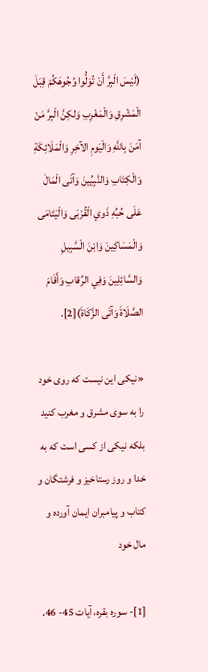(لَيْسَ الْبِرَّ أَنْ تُوَلُّوا وُجُوهَكُمْ قِبَلَ الْمَشْرِقِ وَالْمَغْرِبِ وَلكِنَّ الْبِرَّ مَنْ آمَنَ بِاللَّهِ وَالْيَومِ الآخِرِ وَالْمَلَائِكَةِ وَالْكِتَابِ وَالنَّبِيِّينَ وَآتَى الْمَالَ عَلَى‌ حُبِّهِ ذَوي الْقُرْبَى‌ وَالْيَتَامَى‌ وَالْمَسَاكِينَ وَابْنَ الْسَّبِيلِ وَالسَّائِلِينَ وَفِي الرِّقابِ وَأَقَامَ الصَّلَاةَ وَآتَى الزَّكَاةَ)[2].

«نيكى اين نيست كه روى خود را به سوى مشرق و مغرب كنيد بلكه نيكى از كسى است كه به خدا و روز رستاخيز و فرشتگان و كتاب و پيامبران ايمان آورده و مال خود

[1]- سوره بقره، آيات 45- 46.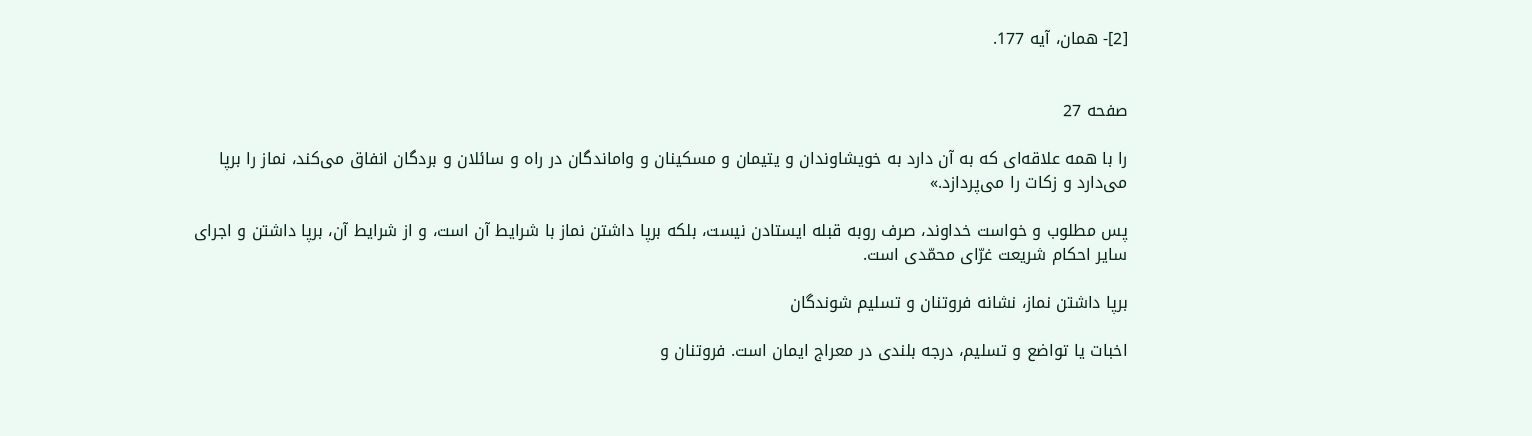[2]- همان، آيه 177.


صفحه 27

را با همه علاقه‌اى كه به آن دارد به خويشاوندان و يتيمان و مسكينان و واماندگان در راه و سائلان و بردگان انفاق مى‌كند، نماز را برپا مى‌دارد و زكات را مى‌پردازد.»

پس مطلوب و خواست خداوند، صرف روبه قبله ايستادن نيست، بلكه برپا داشتن نماز با شرايط آن است، و از شرايط آن، برپا داشتن و اجراى ساير احكام شريعت غرّاى محمّدى است.

برپا داشتن نماز، نشانه فروتنان و تسليم شوندگان‌

اخبات يا تواضع و تسليم، درجه بلندى در معراج ايمان است. فروتنان و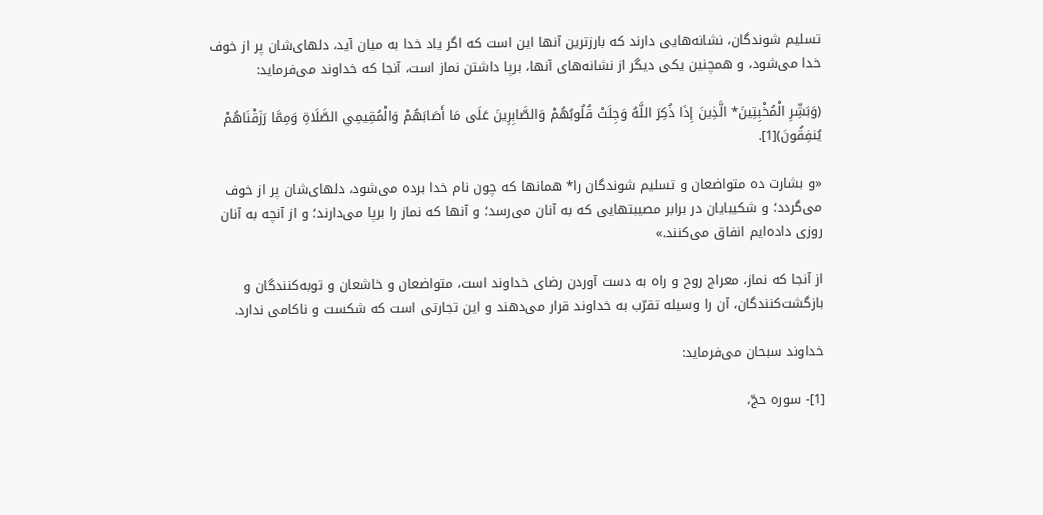تسليم شوندگان، نشانه‌هايى دارند كه بارزترين آنها اين است كه اگر ياد خدا به ميان آيد، دلهاى‌شان پر از خوف خدا مى‌شود، و همچنين يكى ديگر از نشانه‌هاى آنها، برپا داشتن نماز است، آنجا كه خداوند مى‌فرمايد:

(وَبَشِّرِ الْمُخْبِتِينَ* الَّذِينَ إِذَا ذُكِرَ اللَّهُ وَجِلَتْ قُلُوبُهُمْ وَالصَّابِرِينَ عَلَى‌ مَا أَصَابَهُمْ وَالْمُقِيمِي الصَّلَاةِ وَمِمَّا رَزَقْنَاهُمْ يُنفِقُونَ)[1].

«و بشارت ده متواضعان و تسليم شوندگان را* همانها كه چون نام خدا برده مى‌شود، دلهاى‌شان پر از خوف مى‌گردد؛ و شكيبايان در برابر مصيبتهايى كه به آنان مى‌رسد؛ و آنها كه نماز را برپا مى‌دارند؛ و از آنچه به آنان روزى داده‌ايم انفاق مى‌كنند.»

از آنجا كه نماز، معراج روح و راه به دست آوردن رضاى خداوند است، متواضعان و خاشعان و توبه‌كنندگان و بازگشت‌كنندگان، آن را وسيله تقرّب به خداوند قرار مى‌دهند و اين تجارتى است كه شكست و ناكامى ندارد.

خداوند سبحان مى‌فرمايد:

[1]- سوره حجّ،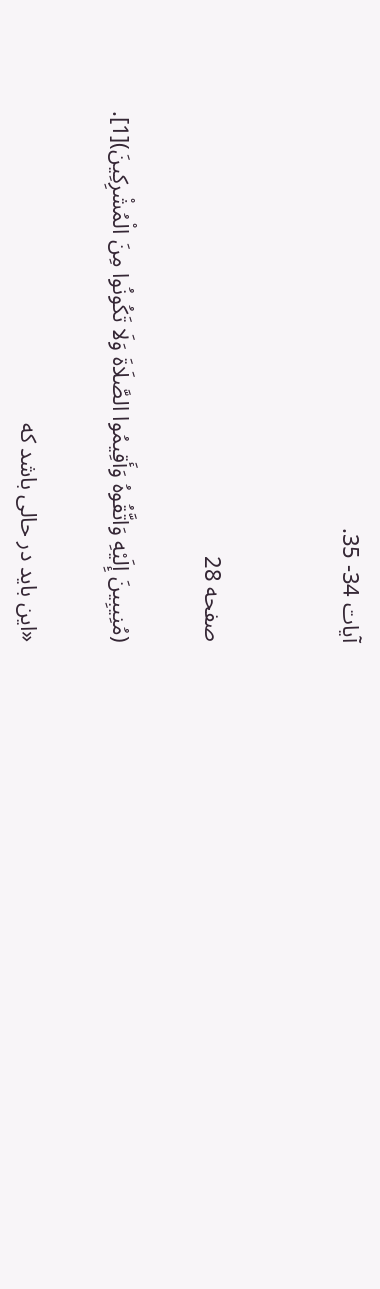آيات 34- 35.


صفحه 28

(مُنِيبِينَ إِلَيْهِ وَاتَّقُوهُ وَأَقِيمُوا الصَّلَاةَ وَلَا تَكُونُوا مِنَ الْمُشْرِكِينَ)[1].

«اين بايد در حالى باشد كه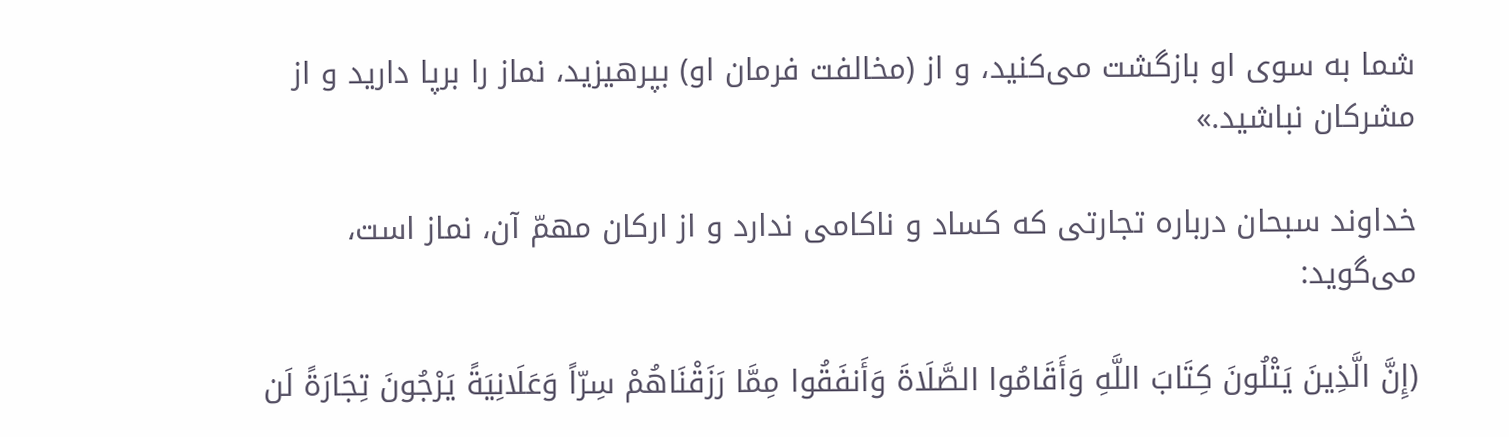شما به سوى او بازگشت مى‌كنيد، و از (مخالفت فرمان او) بپرهيزيد، نماز را برپا داريد و از مشركان نباشيد.»

خداوند سبحان درباره تجارتى كه كساد و ناكامى ندارد و از اركان مهمّ آن، نماز است، مى‌گويد:

(إِنَّ الَّذِينَ يَتْلُونَ كِتَابَ اللَّهِ وَأَقَامُوا الصَّلَاةَ وَأَنفَقُوا مِمَّا رَزَقْنَاهُمْ سِرّاً وَعَلَانِيَةً يَرْجُونَ تِجَارَةً لَن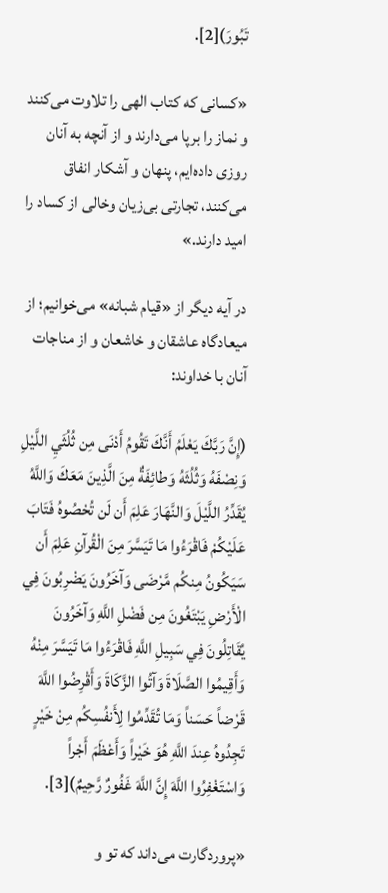تَبُورَ)[2].

«كسانى كه كتاب الهى را تلاوت مى‌كنند و نماز را برپا مى‌دارند و از آنچه به آنان روزى داده‌ايم، پنهان و آشكار انفاق مى‌كنند، تجارتى بى‌زيان وخالى از كساد را اميد دارند.»

در آيه ديگر از «قيام شبانه» مى‌خوانيم؛ از ميعادگاه عاشقان و خاشعان و از مناجات آنان با خداوند:

(إِنَّ رَبَّكَ يَعْلَمُ أَنَّكَ تَقُومُ أَدْنَى‌ مِن ثُلُثَيِ اللَّيْلِ وَنِصْفَهُ وَثُلُثَهُ وَطائِفَةٌ مِنَ الَّذِينَ مَعَكَ وَاللَّهُ يُقَدِّرُ اللَّيْلَ وَالنَّهَارَ عَلِمَ أَن لَن تُحْصُوهُ فَتَابَ عَلَيْكُمْ فَاقْرَءُوا مَا تَيَسَّرَ مِنَ الْقُرآنِ عَلِمَ أَن سَيَكُونُ مِنكُم مَّرْضَى‌ وَآخَرُونَ يَضْرِبُونَ فِي الْأَرْضِ يَبْتَغُونَ مِن فَضْلِ اللَّهِ وَآخَرُونَ يُقَاتِلُونَ فِي سَبِيلِ اللَّهِ فَاقْرَءُوا مَا تَيَسَّرَ مِنْهُ وَأَقِيمُوا الصَّلَاةَ وَآتُوا الزَّكَاةَ وَأَقْرِضُوا اللَّهَ قَرْضاً حَسَناً وَمَا تُقَدِّمُوا لِأَنفُسِكُم مِنْ خَيْرٍ تَجِدُوهُ عِندَ اللَّهِ هُوَ خَيْراً وَأَعْظَمَ أَجْراً وَاسْتَغْفِرُوا اللَّهَ إِنَّ اللَّهَ غَفُورٌ رَّحِيمٌ)[3].

«پروردگارت مى‌داند كه تو و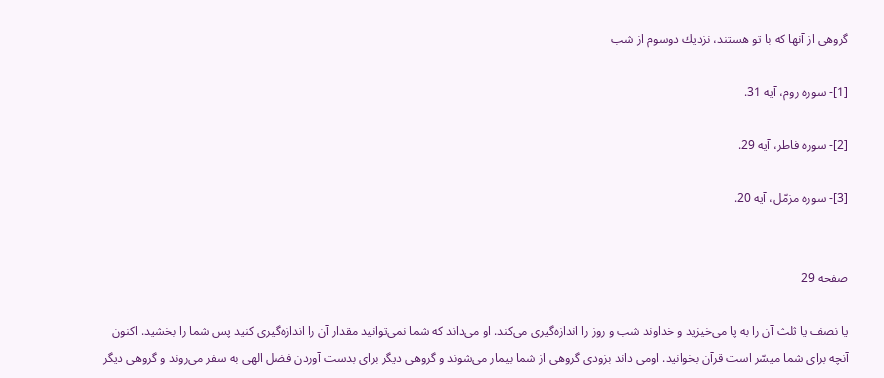گروهى از آنها كه با تو هستند، نزديك دوسوم از شب‌

[1]- سوره روم، آيه 31.

[2]- سوره فاطر، آيه 29.

[3]- سوره مزمّل، آيه 20.


صفحه 29

يا نصف يا ثلث آن را به پا مى‌خيزيد و خداوند شب و روز را اندازه‌گيرى مى‌كند. او مى‌داند كه شما نمى‌توانيد مقدار آن را اندازه‌گيرى كنيد پس شما را بخشيد. اكنون آنچه براى شما ميسّر است قرآن بخوانيد. اومى داند بزودى گروهى از شما بيمار مى‌شوند و گروهى ديگر براى بدست آوردن فضل الهى به سفر مى‌روند و گروهى ديگر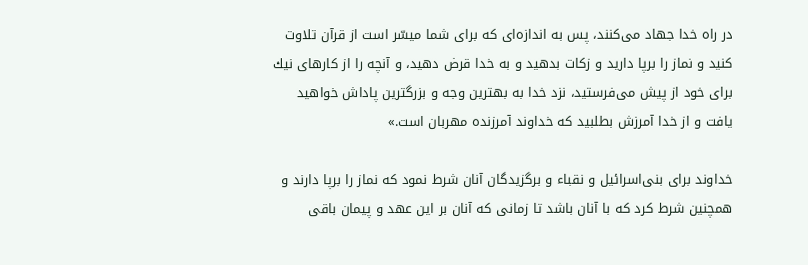در راه خدا جهاد مى‌كنند، پس به اندازه‌اى كه براى شما ميسّر است از قرآن تلاوت كنيد و نماز را برپا داريد و زكات بدهيد و به خدا قرض دهيد، و آنچه را از كارهاى نيك براى خود از پيش مى‌فرستيد، نزد خدا به بهترين وجه و بزرگترين پاداش خواهيد يافت و از خدا آمرزش بطلبيد كه خداوند آمرزنده مهربان است.»

خداوند براى بنى‌اسرائيل و نقباء و برگزيدگان آنان شرط نمود كه نماز را برپا دارند و همچنين شرط كرد كه با آنان باشد تا زمانى كه آنان بر اين عهد و پيمان باقى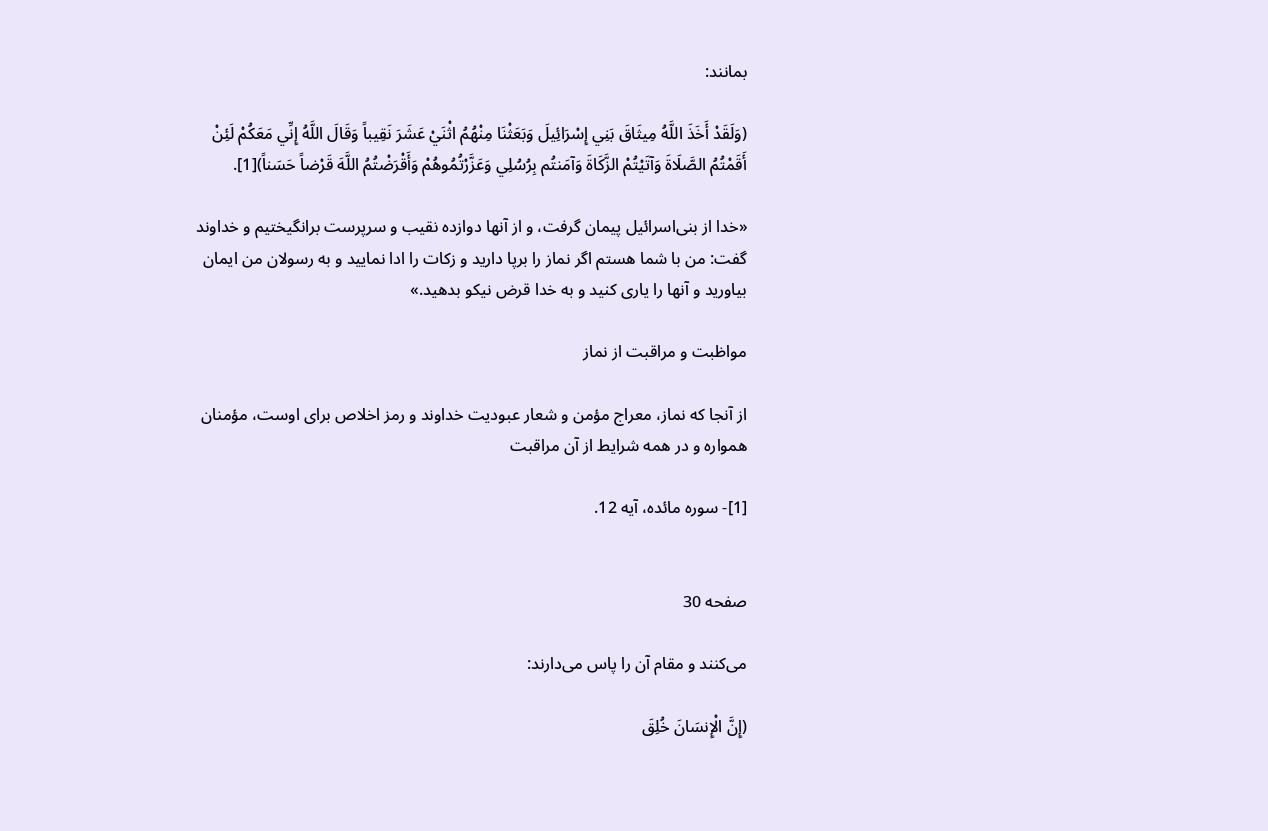بمانند:

(وَلَقَدْ أَخَذَ اللَّهُ مِيثَاقَ بَنِي إِسْرَائِيلَ وَبَعَثْنَا مِنْهُمُ اثْنَيْ عَشَرَ نَقِيباً وَقَالَ اللَّهُ إِنِّي مَعَكُمْ لَئِنْ أَقَمْتُمُ الصَّلَاةَ وَآتَيْتُمْ الزَّكَاةَ وَآمَنتُم بِرُسُلِي وَعَزَّرْتُمُوهُمْ وَأَقْرَضْتُمُ اللَّهَ قَرْضاً حَسَناً)[1].

«خدا از بنى‌اسرائيل پيمان گرفت، و از آنها دوازده نقيب و سرپرست برانگيختيم و خداوند گفت: من با شما هستم اگر نماز را برپا داريد و زكات را ادا نماييد و به رسولان من ايمان بياوريد و آنها را يارى كنيد و به خدا قرض نيكو بدهيد.»

مواظبت و مراقبت از نماز

از آنجا كه نماز، معراج مؤمن و شعار عبوديت خداوند و رمز اخلاص براى اوست، مؤمنان همواره و در همه شرايط از آن مراقبت‌

[1]- سوره مائده، آيه 12.


صفحه 30

مى‌كنند و مقام آن را پاس مى‌دارند:

(إِنَّ الْإِنسَانَ خُلِقَ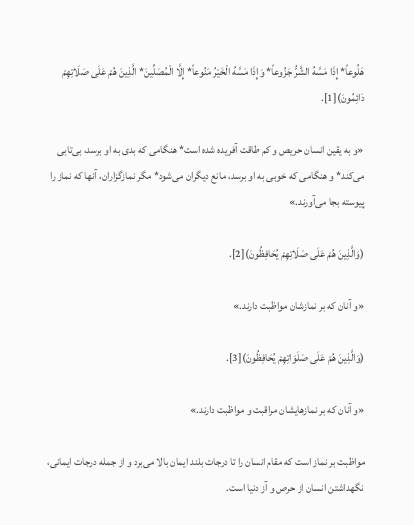هَلُوعاً* إِذَا مَسَّهُ الشَّرُّ جَزُوعاً* وَإِذَا مَسَّهُ الْخَيْرُ مَنُوعاً* إِلَّا الْمُصَلِّينَ* الَّذِينَ هُمْ عَلَى‌ صَلَاتِهِمْ دَائِمُونَ)[1].

«و به يقين انسان حريص و كم طاقت آفريده شده است* هنگامى كه بدى به او برسد، بى‌تابى مى‌كند* و هنگامى كه خوبى به او برسد، مانع ديگران مى‌شود* مگر نمازگزاران، آنها كه نماز را پيوسته بجا مى‌آورند.»

(وَالَّذِينَ هُمْ عَلَى‌ صَلَاتِهِمْ يُحَافِظُونَ)[2].

«و آنان كه بر نمازشان مواظبت دارند.»

(وَالَّذِينَ هُمْ عَلَى‌ صَلَوَاتِهِمْ يُحَافِظُونَ)[3].

«و آنان كه بر نمازهايشان مراقبت و مواظبت دارند.»

مواظبت بر نماز است كه مقام انسان را تا درجات بلند ايمان بالا مى‌برد و از جمله درجات ايمانى، نگهداشتن انسان از حرص و آز دنيا است.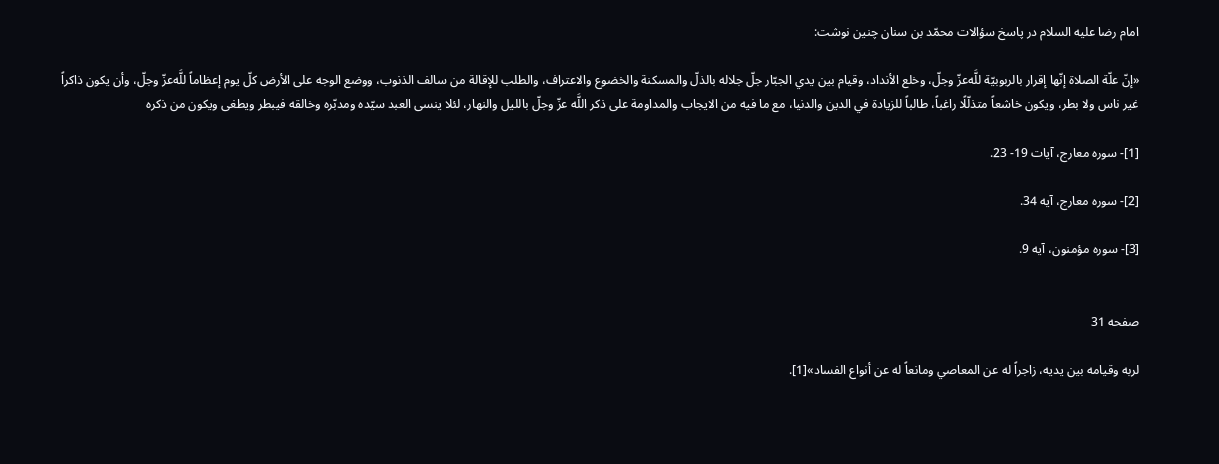امام رضا عليه السلام در پاسخ سؤالات محمّد بن سنان چنين نوشت:

«إنّ علّة الصلاة إنّها إقرار بالربوبيّة للَّه‌عزّ وجلّ، وخلع الأنداد، وقيام بين يدي الجبّار جلّ جلاله بالذلّ والمسكنة والخضوع والاعتراف، والطلب للإقالة من سالف الذنوب، ووضع الوجه على الأرض كلّ يوم إعظاماً للَّه‌عزّ وجلّ، وأن يكون ذاكراً غير ناس ولا بطر، ويكون خاشعاً متذلّلًا راغباً، طالباً للزيادة في الدين والدنيا، مع ما فيه من الايجاب والمداومة على ذكر اللَّه عزّ وجلّ بالليل والنهار، لئلا ينسى العبد سيّده ومدبّره وخالقه فيبطر ويطغى ويكون من ذكره‌

[1]- سوره معارج، آيات 19- 23.

[2]- سوره معارج، آيه 34.

[3]- سوره مؤمنون، آيه 9.


صفحه 31

لربه وقيامه بين يديه، زاجراً له عن المعاصي ومانعاً له عن أنواع الفساد»[1].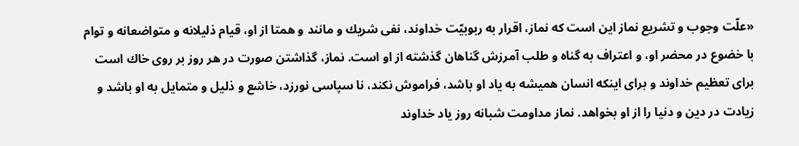«علّت وجوب و تشريع نماز اين است كه نماز، اقرار به ربوبيّت خداوند، نفى شريك و مانند و همتا از او، قيام ذليلانه و متواضعانه و توام با خضوع در محضر او، و اعتراف به گناه و طلب آمرزش گناهان گذشته از او است. نماز، گذاشتن صورت در هر روز بر روى خاك است براى تعظيم خداوند و براى اينكه انسان هميشه به ياد او باشد، فراموش نكند، نا سپاسى نورزد، خاشع و ذليل و متمايل به او باشد و زيادت در دين و دنيا را از او بخواهد. نماز مداومت شبانه روز ياد خداوند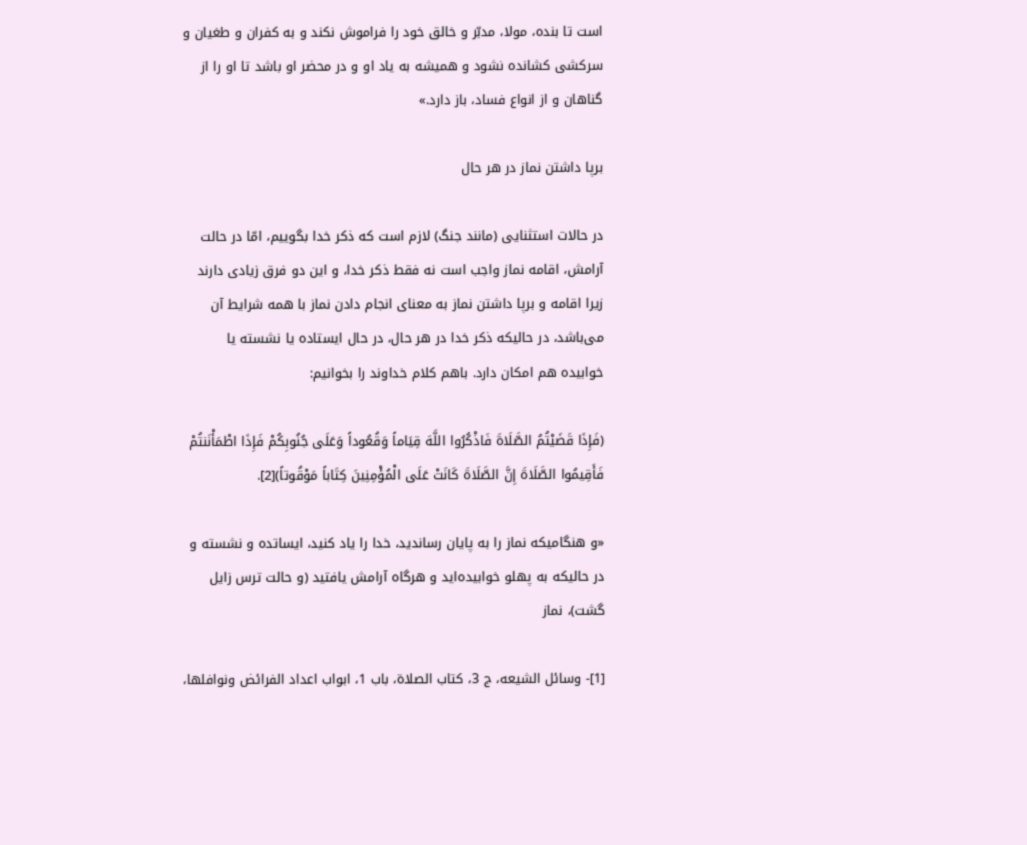است تا بنده، مولا، مدبّر و خالق خود را فراموش نكند و به كفران و طغيان و سركشى كشانده نشود و هميشه به ياد او و در محضر او باشد تا او را از گناهان و از انواع فساد، باز دارد.»

برپا داشتن نماز در هر حال‌

در حالات استثنايى (مانند جنگ) لازم است كه ذكر خدا بگوييم، امّا در حالت آرامش، اقامه نماز واجب است نه فقط ذكر خدا، و اين دو فرق زيادى دارند زيرا اقامه و برپا داشتن نماز به معناى انجام دادن نماز با همه شرايط آن مى‌باشد، در حاليكه ذكر خدا در هر حال، در حال ايستاده يا نشسته يا خوابيده هم امكان دارد. باهم كلام خداوند را بخوانيم:

(فَإِذَا قَضَيْتُمُ الصَّلَاةَ فَاذْكُرُوا اللَّهَ قِيَاماً وَقُعُوداً وَعَلَى‌ جُنُوبِكُمْ فَإِذَا اطْمَأْنَنتُمْ فَأَقِيمُوا الصَّلَاةَ إِنَّ الصَّلَاةَ كَانَتْ عَلَى الْمُؤْمِنِينَ كِتَاباً مَوْقُوتاً)[2].

«و هنگاميكه نماز را به پايان رسانديد، خدا را ياد كنيد، ايساتده و نشسته و در حاليكه به پهلو خوابيده‌ايد و هرگاه آرامش يافتيد (و حالت ترس زايل گشت)، نماز

[1]- وسائل الشيعه، ج 3، كتاب الصلاة، باب 1، ابواب اعداد الفرائض ونوافلها،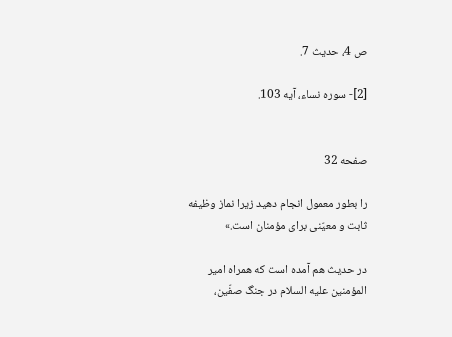ص 4، حديث 7.

[2]- سوره نساء، آيه 103.


صفحه 32

را بطور معمول انجام دهيد زيرا نماز وظيفه ثابت و معيّنى براى مؤمنان است.»

در حديث هم آمده است كه همراه امير المؤمنين عليه السلام در جنگ صفّين،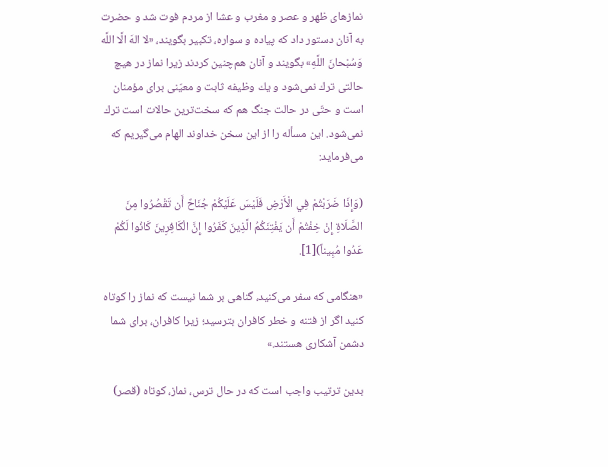نمازهاى ظهر و عصر و مغرب و عشا از مردم فوت شد و حضرت به آنان دستور داد كه پياده و سواره، تكبير بگويند، «لا الهَ الَّا اللَّه وَسُبْحانَ اللَّهِ» بگويند و آنان هم‌چنين كردند زيرا نماز در هيچ حالتى ترك نمى‌شود و يك وظيفه ثابت و معيّنى براى مؤمنان است و حتّى در حالت جنگ هم كه سخت‌ترين حالات است ترك نمى‌شود. اين مسأله را از اين سخن خداوند الهام مى‌گيريم كه مى‌فرمايد:

(وَإِذَا ضَرَبْتُمْ فِي الْأَرْضِ فَلَيْسَ عَلَيْكُمْ جُنَاحٌ أَن تَقْصُرُوا مِنَ الصَّلَاةِ إِنْ خِفْتُمْ أَن يَفْتِنَكُمُ الَّذِينَ كَفَرُوا إِنَّ الْكَافِرِينَ كَانُوا لَكُمْ عَدُوا مُبِيناً)[1].

«هنگامى كه سفر مى‌كنيد، گناهى بر شما نيست كه نماز را كوتاه كنيد اگر از فتنه و خطر كافران بترسيد؛ زيرا كافران، براى شما دشمن آشكارى هستند.»

بدين ترتيب واجب است كه در حال ترس، نماز، كوتاه (قصر)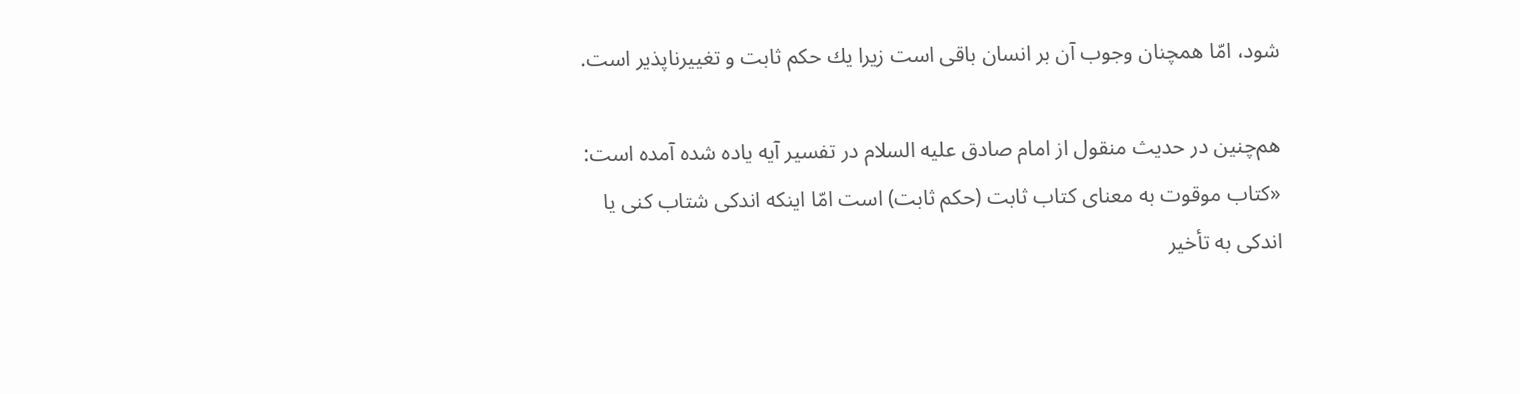شود، امّا همچنان وجوب آن بر انسان باقى است زيرا يك حكم ثابت و تغييرناپذير است.

هم‌چنين در حديث منقول از امام صادق عليه السلام در تفسير آيه ياده شده آمده است: «كتاب موقوت به معناى كتاب ثابت (حكم ثابت) است امّا اينكه اندكى شتاب كنى يا اندكى به تأخير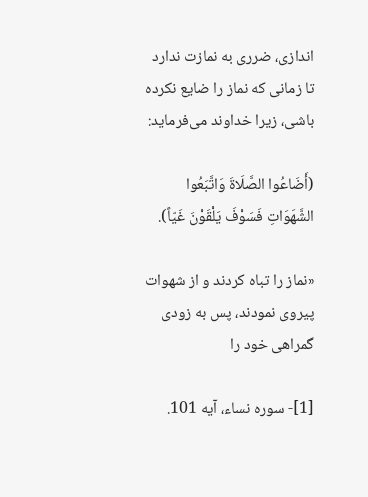اندازى، ضررى به نمازت ندارد تا زمانى كه نماز را ضايع نكرده باشى، زيرا خداوند مى‌فرمايد:

(أَضَاعُوا الصَّلَاةَ وَاتَّبَعُوا الشَّهَوَاتِ فَسَوْفَ يَلْقَوْنَ غَيّاً).

«نماز را تباه كردند و از شهوات پيروى نمودند، پس به زودى گمراهى خود را

[1]- سوره نساء، آيه 101.